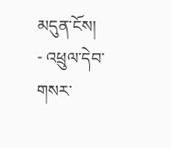མདུན་ངོས།
- འཕྲུལ་དེབ་གསར་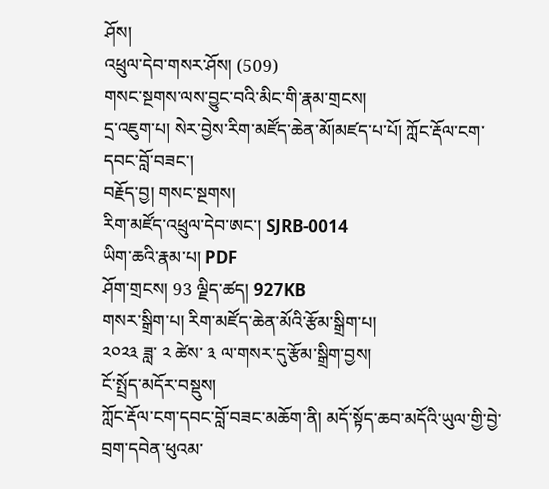ཤོས།
འཕྲུལ་དེབ་གསར་ཤོས། (509)
གསང་སྔགས་ལས་བྱུང་བའི་མིང་གི་རྣམ་གྲངས།
དྲ་འཇུག་པ། སེར་བྱེས་རིག་མཛོད་ཆེན་མོ།མཛད་པ་པོ། ཀློང་རྡོལ་ངག་དབང་བློ་བཟང་།
བརྗོད་བྱ། གསང་སྔགས།
རིག་མཛོད་འཕྲུལ་དེབ་ཨང་། SJRB-0014
ཡིག་ཆའི་རྣམ་པ། PDF
ཤོག་གྲངས། 93 ལྗིད་ཚད། 927KB
གསར་སྒྲིག་པ། རིག་མཛོད་ཆེན་མོའི་རྩོམ་སྒྲིག་པ།
༢༠༢༣ ཟླ་ ༢ ཚེས་ ༣ ལ་གསར་དུ་རྩོམ་སྒྲིག་བྱས།
ངོ་སྤྲོད་མདོར་བསྡུས།
ཀློང་རྡོལ་ངག་དབང་བློ་བཟང་མཆོག་ནི། མདོ་སྟོད་ཆབ་མདོའི་ཡུལ་གྱི་བྱེ་བྲག་དབེན་ཕུའམ་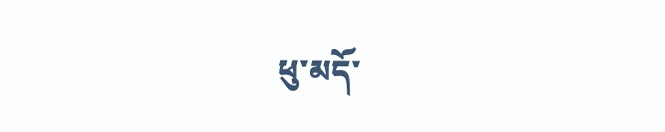ཕུ་མདོ་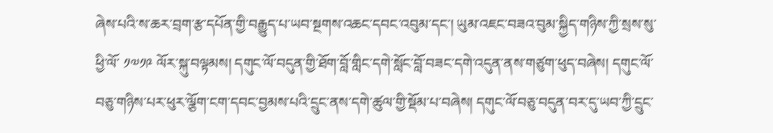ཞེས་པའི་ས་ཆར་བྲག་རྩ་དཔོན་གྱི་བརྒྱུད་པ་ཡབ་སྔགས་འཆང་དབང་འབུམ་དང་། ཡུམ་འཇང་བཟའ་བུམ་སྐྱིད་གཉིས་ཀྱི་སྲས་སུ་ཕྱི་ལོ་ ༡༧༡༩ ལོར་སྐུ་བལྟམས། དགུང་ལོ་བདུན་གྱི་ཐོག་བློ་གླིང་དགེ་སློང་བློ་བཟང་དགེ་འདུན་ནས་གཙུག་ཕུད་བཞེས། དགུང་ལོ་བཅུ་གཉིས་པར་ཕུར་ལྕོག་ངག་དབང་བྱམས་པའི་དྲུང་ནས་དགེ་ཚུལ་གྱི་སྡོམ་པ་བཞེས། དགུང་ལོ་བཅུ་བདུན་བར་དུ་ཡབ་ཀྱི་དྲུང་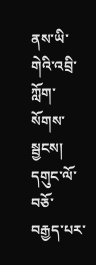ནས་ཡི་གེའི་འབྲི་ཀློག་སོགས་སྦྱངས། དགུང་ལོ་བཅོ་བརྒྱད་པར་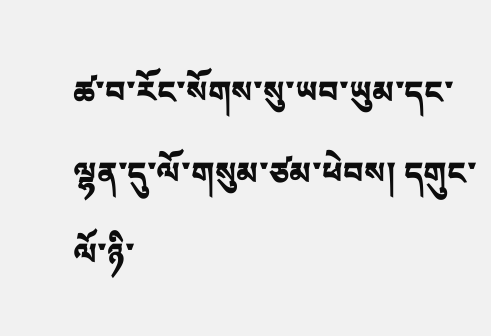ཚ་བ་རོང་སོགས་སུ་ཡབ་ཡུམ་དང་ལྷན་དུ་ལོ་གསུམ་ཙམ་ཕེབས། དགུང་ལོ་ཉི་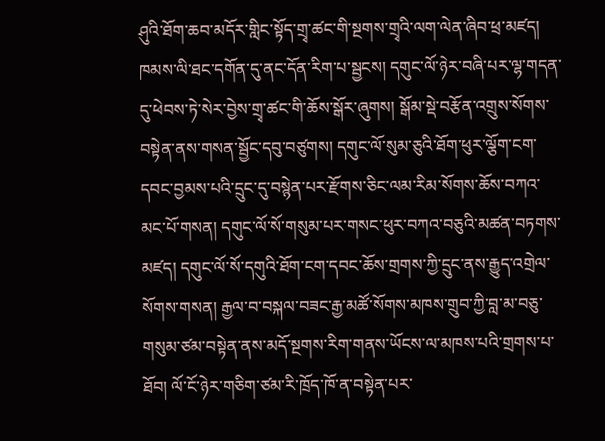ཤུའི་ཐོག་ཆབ་མདོར་གླིང་སྟོད་གྲྭ་ཚང་གི་སྔགས་གྲྭའི་ལག་ལེན་ཞིབ་ཕྲ་མཛད། ཁམས་ལི་ཐང་དགོན་དུ་ནང་དོན་རིག་པ་སྦྱངས། དགུང་ལོ་ཉེར་བཞི་པར་ལྷ་གདན་དུ་ཕེབས་ཏེ་སེར་བྱེས་གྲྭ་ཚང་གི་ཆོས་སྒོར་ཞུགས། སྒོམ་སྡེ་བརྩོན་འགྲུས་སོགས་བསྟེན་ནས་གསན་སྦྱོང་དབུ་བཙུགས། དགུང་ལོ་སུམ་ཅུའི་ཐོག་ཕུར་ལྕོག་ངག་དབང་བྱམས་པའི་དྲུང་དུ་བསྙེན་པར་རྫོགས་ཅིང་ལམ་རིམ་སོགས་ཆོས་བཀའ་མང་པོ་གསན། དགུང་ལོ་སོ་གསུམ་པར་གསང་ཕུར་བཀའ་བཅུའི་མཚན་བཏགས་མཛད། དགུང་ལོ་སོ་དགུའི་ཐོག་ངག་དབང་ཆོས་གྲགས་ཀྱི་དྲུང་ནས་རྒྱུད་འགྲེལ་སོགས་གསན། རྒྱལ་བ་བསྐལ་བཟང་རྒྱ་མཚོ་སོགས་མཁས་གྲུབ་ཀྱི་བླ་མ་བཅུ་གསུམ་ཙམ་བསྟེན་ནས་མདོ་སྔགས་རིག་གནས་ཡོངས་ལ་མཁས་པའི་གྲགས་པ་ཐོབ། ལོ་ངོ་ཉེར་གཅིག་ཙམ་རི་ཁྲོད་ཁོ་ན་བསྟེན་པར་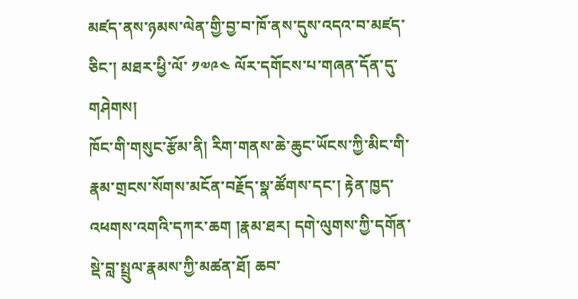མཛད་ནས་ཉམས་ལེན་གྱི་བྱ་བ་ཁོ་ནས་དུས་འདའ་བ་མཛད་ཅིང་། མཐར་ཕྱི་ལོ་ ༡༧༩༤ ལོར་དགོངས་པ་གཞན་དོན་དུ་གཤེགས།
ཁོང་གི་གསུང་རྩོམ་ནི། རིག་གནས་ཆེ་ཆུང་ཡོངས་ཀྱི་མིང་གི་རྣམ་གྲངས་སོགས་མངོན་བརྗོད་སྣ་ཚོགས་དང་། རྟེན་ཁྱད་འཕགས་འགའི་དཀར་ཆག །རྣམ་ཐར། དགེ་ལུགས་ཀྱི་དགོན་སྡེ་བླ་སྤྲུལ་རྣམས་ཀྱི་མཚན་ཐོ། ཆབ་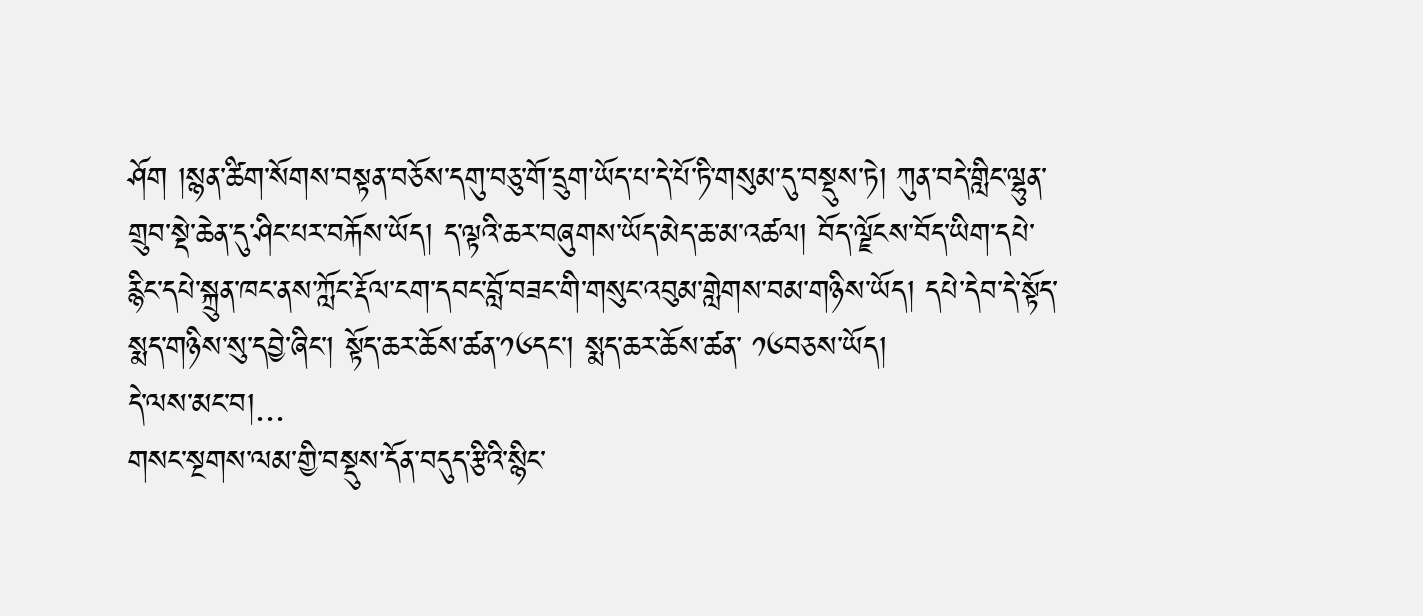ཤོག །སྙན་ཚིག་སོགས་བསྟན་བཅོས་དགུ་བཅུ་གོ་དྲུག་ཡོད་པ་དེ་པོ་ཏི་གསུམ་དུ་བསྡུས་ཏེ། ཀུན་བདེ་གླིང་ལྷུན་གྲུབ་སྡེ་ཆེན་དུ་ཤིང་པར་བརྐོས་ཡོད། ད་ལྟའི་ཆར་བཞུགས་ཡོད་མེད་ཆ་མ་འཚལ། བོད་ལྗོངས་བོད་ཡིག་དཔེ་རྙིང་དཔེ་སྐྲུན་ཁང་ནས་ཀློང་རྡོལ་ངག་དབང་བློ་བཟང་གི་གསུང་འབུམ་གླེགས་བམ་གཉིས་ཡོད། དཔེ་དེབ་དེ་སྟོད་སྨད་གཉིས་སུ་དབྱེ་ཞིང་། སྟོད་ཆར་ཆོས་ཚན་༡༦དང་། སྨད་ཆར་ཆོས་ཚན་ ༡༦བཅས་ཡོད།
དེ་ལས་མང་བ།...
གསང་སྔགས་ལམ་གྱི་བསྡུས་དོན་བདུད་རྩིའི་སྙིང་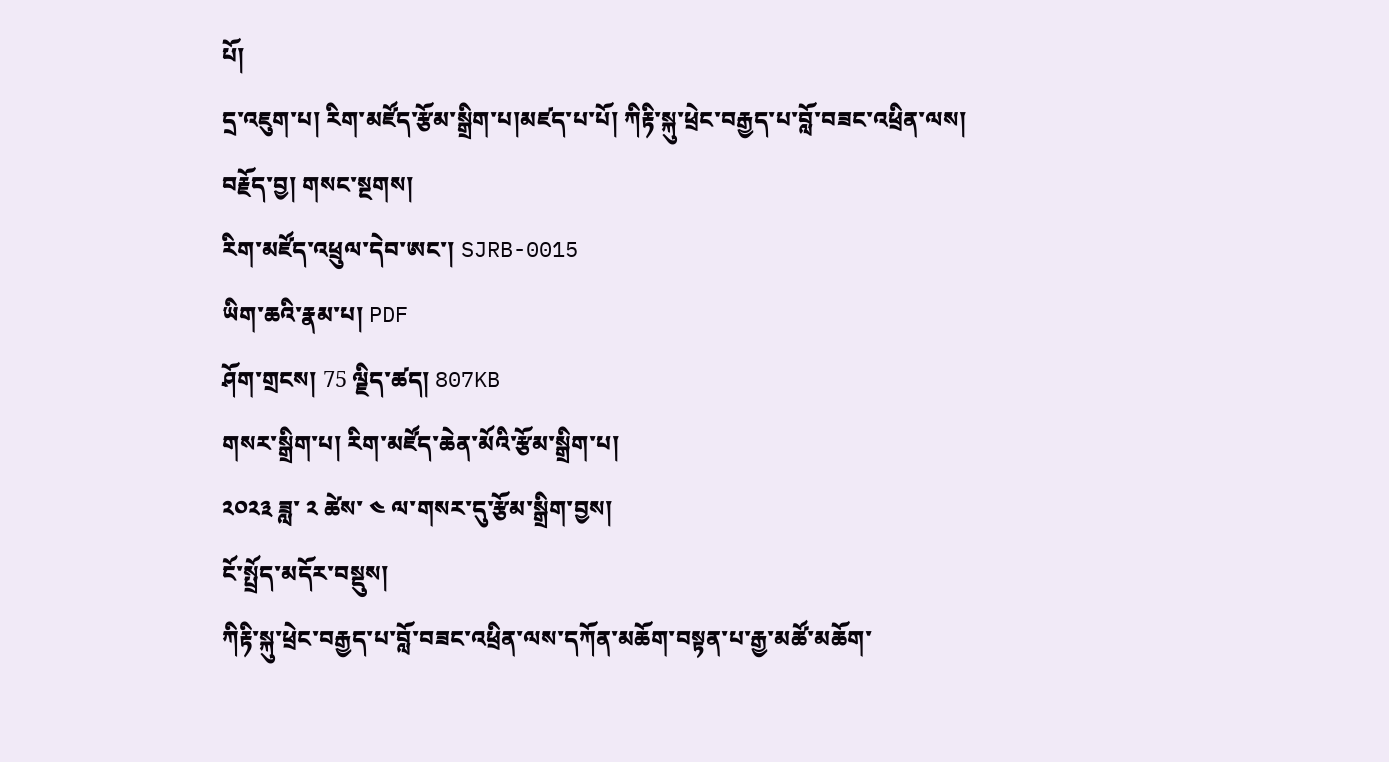པོ།
དྲ་འཇུག་པ། རིག་མཛོད་རྩོམ་སྒྲིག་པ།མཛད་པ་པོ། ཀིརྟི་སྐུ་ཕྲེང་བརྒྱད་པ་བློ་བཟང་འཕྲིན་ལས།
བརྗོད་བྱ། གསང་སྔགས།
རིག་མཛོད་འཕྲུལ་དེབ་ཨང་། SJRB-0015
ཡིག་ཆའི་རྣམ་པ། PDF
ཤོག་གྲངས། 75 ལྗིད་ཚད། 807KB
གསར་སྒྲིག་པ། རིག་མཛོད་ཆེན་མོའི་རྩོམ་སྒྲིག་པ།
༢༠༢༣ ཟླ་ ༢ ཚེས་ ༤ ལ་གསར་དུ་རྩོམ་སྒྲིག་བྱས།
ངོ་སྤྲོད་མདོར་བསྡུས།
ཀིརྟི་སྐུ་ཕྲེང་བརྒྱད་པ་བློ་བཟང་འཕྲིན་ལས་དཀོན་མཆོག་བསྟན་པ་རྒྱ་མཚོ་མཆོག་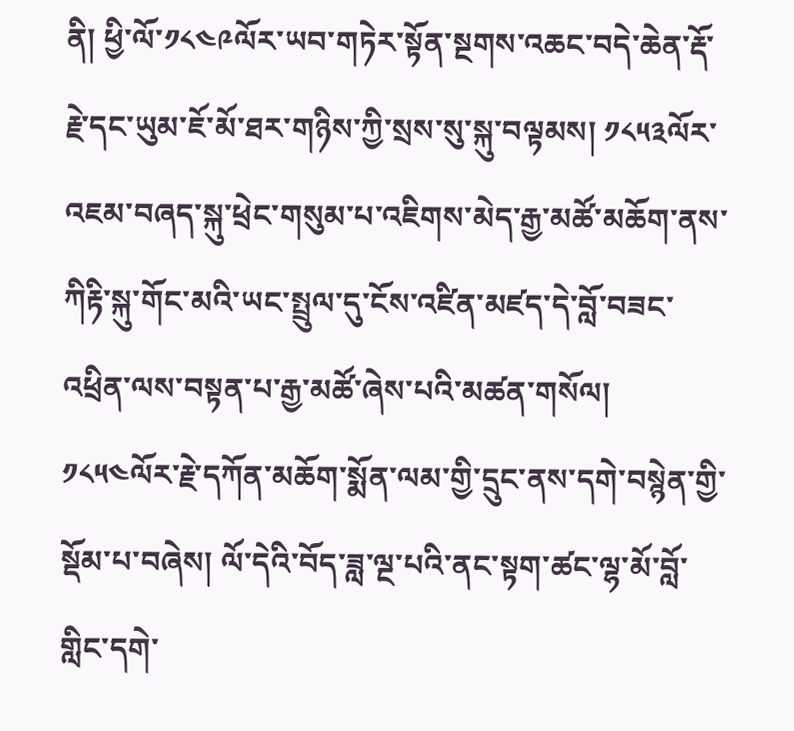ནི། ཕྱི་ལོ་༡༨༤༩ལོར་ཡབ་གཏེར་སྟོན་སྔགས་འཆང་བདེ་ཆེན་རྡོ་རྗེ་དང་ཡུམ་ཇོ་མོ་ཐར་གཉིས་ཀྱི་སྲས་སུ་སྐུ་བལྟམས། ༡༨༥༣ལོར་འཇམ་བཞད་སྐུ་ཕྲེང་གསུམ་པ་འཇིགས་མེད་རྒྱ་མཚོ་མཆོག་ནས་ཀིརྟི་སྐུ་གོང་མའི་ཡང་སྤྲུལ་དུ་ངོས་འཛིན་མཛད་དེ་བློ་བཟང་འཕྲིན་ལས་བསྟན་པ་རྒྱ་མཚོ་ཞེས་པའི་མཚན་གསོལ། ༡༨༥༤ལོར་རྗེ་དཀོན་མཆོག་སྨོན་ལམ་གྱི་དྲུང་ནས་དགེ་བསྙེན་གྱི་སྡོམ་པ་བཞེས། ལོ་དེའི་བོད་ཟླ་ལྔ་པའི་ནང་སྟག་ཚང་ལྷ་མོ་བློ་གླིང་དགེ་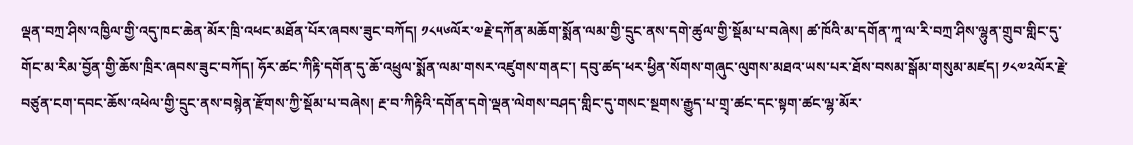ལྡན་བཀྲ་ཤིས་འཁྱིལ་གྱི་འདུ་ཁང་ཆེན་མོར་ཁྲི་འཕང་མཐོན་པོར་ཞབས་ཟུང་བཀོད། ༡༨༥༦ལོར་༧རྗེ་དཀོན་མཆོག་སྨོན་ལམ་གྱི་དྲུང་ནས་དགེ་ཚུལ་གྱི་སྡོམ་པ་བཞེས། ཚ་ཁོའི་མ་དགོན་ཀཱ་ལ་རི་བཀྲ་ཤིས་ལྷུན་གྲུབ་གླིང་དུ་གོང་མ་རིམ་བྱོན་གྱི་ཆོས་ཁྲིར་ཞབས་ཟུང་བཀོད། ཧོར་ཚང་ཀིརྟི་དགོན་དུ་ཆོ་འཕྲུལ་སྨོན་ལམ་གསར་འཛུགས་གནང་། དབུ་ཚད་ཕར་ཕྱིན་སོགས་གཞུང་ལུགས་མཐའ་ཡས་པར་ཐོས་བསམ་སྒོམ་གསུམ་མཛད། ༡༨༧༢ལོར་རྗེ་བཙུན་ངག་དབང་ཆོས་འཕེལ་གྱི་དྲུང་ནས་བསྙེན་རྫོགས་ཀྱི་སྡོམ་པ་བཞེས། རྔ་བ་ཀིརྟིའི་དགོན་དགེ་ལྡན་ལེགས་བཤད་གླིང་དུ་གསང་སྔགས་རྒྱུད་པ་གྲྭ་ཚང་དང་སྟག་ཚང་ལྷ་མོར་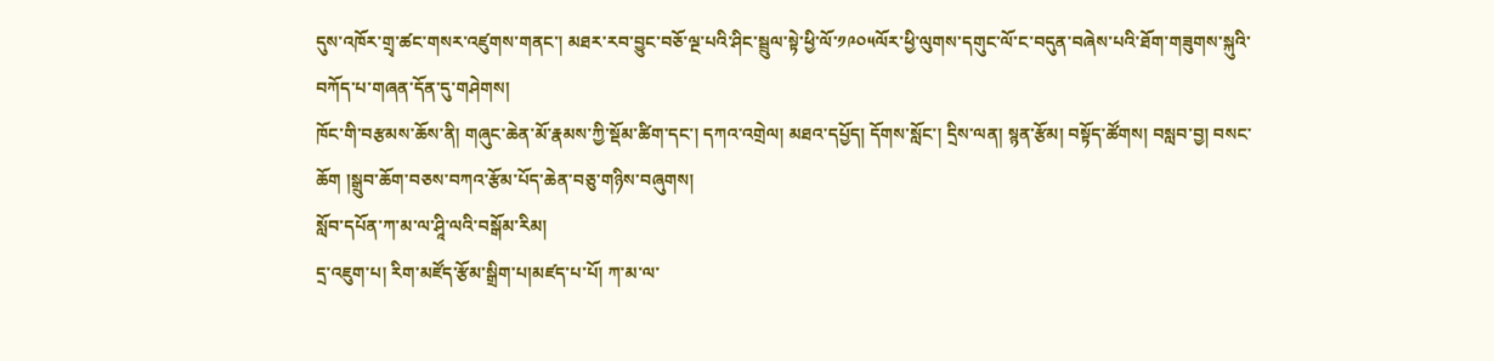དུས་འཁོར་གྲྭ་ཚང་གསར་འཛུགས་གནང་། མཐར་རབ་བྱུང་བཅོ་ལྔ་པའི་ཤིང་སྦྲུལ་སྟེ་ཕྱི་ལོ་༡༩༠༥ལོར་ཕྱི་ལུགས་དགུང་ལོ་ང་བདུན་བཞེས་པའི་ཐོག་གཟུགས་སྐུའི་བཀོད་པ་གཞན་དོན་དུ་གཤེགས།
ཁོང་གི་བརྩམས་ཆོས་ནི། གཞུང་ཆེན་མོ་རྣམས་ཀྱི་སྡོམ་ཚིག་དང་། དཀའ་འགྲེལ། མཐའ་དཔྱོད། དོགས་སློང་། དྲིས་ལན། སྙན་རྩོམ། བསྟོད་ཚོགས། བསླབ་བྱ། བསང་ཆོག །སྒྲུབ་ཆོག་བཅས་བཀའ་རྩོམ་པོད་ཆེན་བཅུ་གཉིས་བཞུགས།
སློབ་དཔོན་ཀ་མ་ལ་ཤཱི་ལའི་བསྒོམ་རིམ།
དྲ་འཇུག་པ། རིག་མཛོད་རྩོམ་སྒྲིག་པ།མཛད་པ་པོ། ཀ་མ་ལ་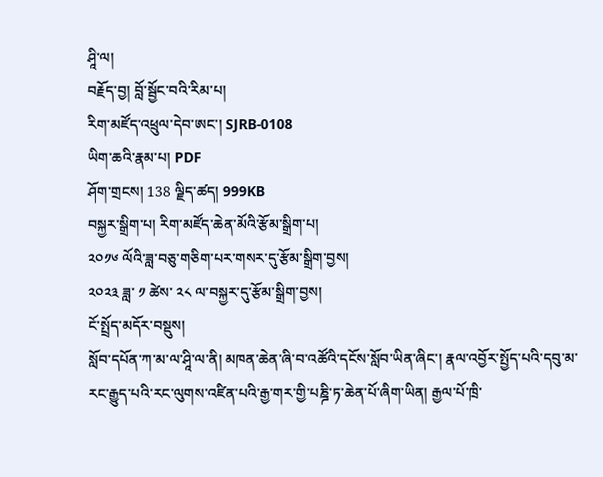ཤཱི་ལ།
བརྗོད་བྱ། བློ་སྦྱོང་བའི་རིམ་པ།
རིག་མཛོད་འཕྲུལ་དེབ་ཨང་། SJRB-0108
ཡིག་ཆའི་རྣམ་པ། PDF
ཤོག་གྲངས། 138 ལྗིད་ཚད། 999KB
བསྐྱར་སྒྲིག་པ། རིག་མཛོད་ཆེན་མོའི་རྩོམ་སྒྲིག་པ།
༢༠༡༦ ལོའི་ཟླ་བཅུ་གཅིག་པར་གསར་དུ་རྩོམ་སྒྲིག་བྱས།
༢༠༢༣ ཟླ་ ༡ ཚེས་ ༢༨ ལ་བསྐྱར་དུ་རྩོམ་སྒྲིག་བྱས།
ངོ་སྤྲོད་མདོར་བསྡུས།
སློབ་དཔོན་ཀ་མ་ལ་ཤཱི་ལ་ནི། མཁན་ཆེན་ཞི་བ་འཚོའི་དངོས་སློབ་ཡིན་ཞིང་། རྣལ་འབྱོར་སྤྱོད་པའི་དབུ་མ་རང་རྒྱུད་པའི་རང་ལུགས་འཛིན་པའི་རྒྱ་གར་གྱི་པཎྜི་ཏ་ཆེན་པོ་ཞིག་ཡིན། རྒྱལ་པོ་ཁྲི་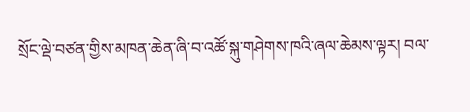སྲོང་ལྡེ་བཙན་གྱིས་མཁན་ཆེན་ཞི་བ་འཚོ་སྐུ་གཤེགས་ཁའི་ཞལ་ཆེམས་ལྟར། བལ་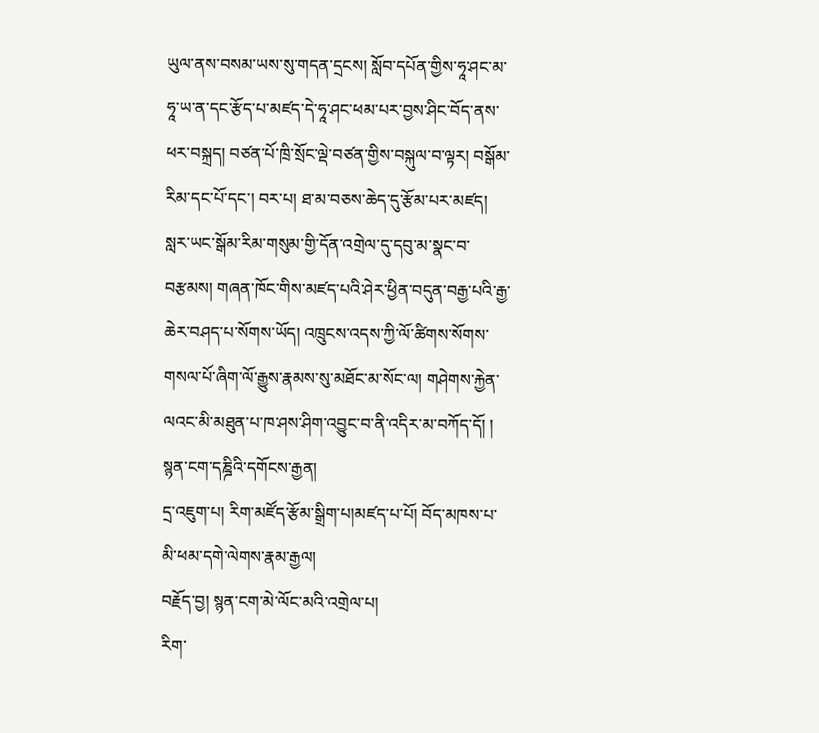ཡུལ་ནས་བསམ་ཡས་སུ་གདན་དྲངས། སློབ་དཔོན་གྱིས་ཧཱ་ཤང་མ་ཧཱ་ཡ་ན་དང་རྩོད་པ་མཛད་དེ་ཧཱ་ཤང་ཕམ་པར་བྱས་ཤིང་བོད་ནས་ཕར་བསྐྲད། བཙན་པོ་ཁྲི་སྲོང་ལྡེ་བཙན་གྱིས་བསྐུལ་བ་ལྟར། བསྒོམ་རིམ་དང་པོ་དང་། བར་པ། ཐ་མ་བཅས་ཆེད་དུ་རྩོམ་པར་མཛད། སླར་ཡང་སྒོམ་རིམ་གསུམ་གྱི་དོན་འགྲེལ་དུ་དབུ་མ་སྣང་བ་བརྩམས། གཞན་ཁོང་གིས་མཛད་པའི་ཤེར་ཕྱིན་བདུན་བརྒྱ་པའི་རྒྱ་ཆེར་བཤད་པ་སོགས་ཡོད། འཁྲུངས་འདས་ཀྱི་ལོ་ཚིགས་སོགས་གསལ་པོ་ཞིག་ལོ་རྒྱུས་རྣམས་སུ་མཐོང་མ་སོང་ལ། གཤེགས་རྐྱེན་ལའང་མི་མཐུན་པ་ཁ་ཤས་ཤིག་འབྱུང་བ་ནི་འདིར་མ་བཀོད་དོ། །
སྙན་ངག་དཎྜིའི་དགོངས་རྒྱན།
དྲ་འཇུག་པ། རིག་མཛོད་རྩོམ་སྒྲིག་པ།མཛད་པ་པོ། བོད་མཁས་པ་མི་ཕམ་དགེ་ལེགས་རྣམ་རྒྱལ།
བརྗོད་བྱ། སྙན་ངག་མེ་ལོང་མའི་འགྲེལ་པ།
རིག་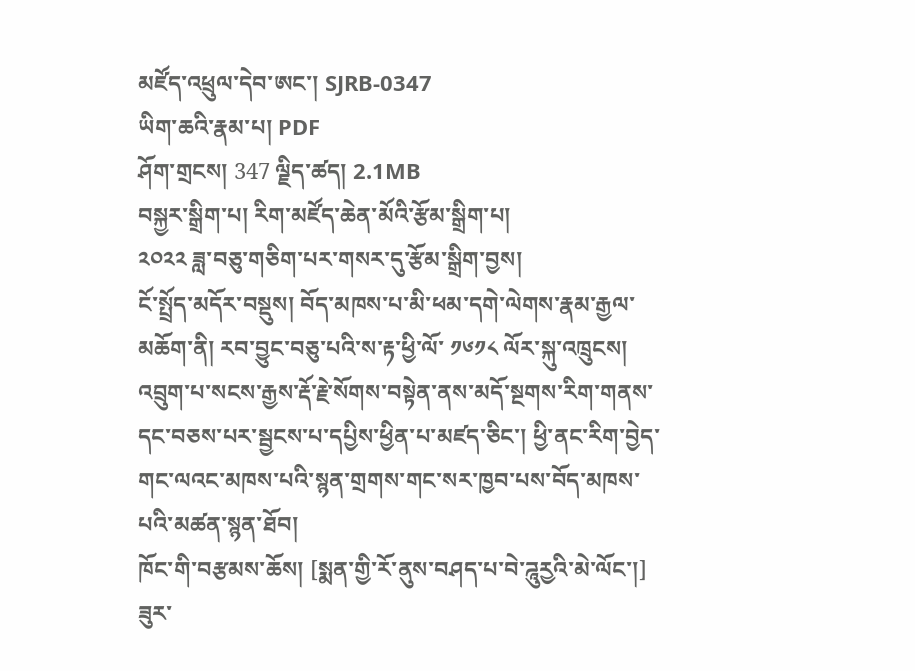མཛོད་འཕྲུལ་དེབ་ཨང་། SJRB-0347
ཡིག་ཆའི་རྣམ་པ། PDF
ཤོག་གྲངས། 347 ལྗིད་ཚད། 2.1MB
བསྐྱར་སྒྲིག་པ། རིག་མཛོད་ཆེན་མོའི་རྩོམ་སྒྲིག་པ།
༢༠༢༢ ཟླ་བཅུ་གཅིག་པར་གསར་དུ་རྩོམ་སྒྲིག་བྱས།
ངོ་སྤྲོད་མདོར་བསྡུས། བོད་མཁས་པ་མི་ཕམ་དགེ་ལེགས་རྣམ་རྒྱལ་མཆོག་ནི། རབ་བྱུང་བཅུ་པའི་ས་རྟ་ཕྱི་ལོ་ ༡༦༡༨ ལོར་སྐུ་འཁྲུངས། འབྲུག་པ་སངས་རྒྱས་རྡོ་རྗེ་སོགས་བསྟེན་ནས་མདོ་སྔགས་རིག་གནས་དང་བཅས་པར་སྦྱངས་པ་དཔྱིས་ཕྱིན་པ་མཛད་ཅིང་། ཕྱི་ནང་རིག་བྱེད་གང་ལའང་མཁས་པའི་སྙན་གྲགས་གང་སར་ཁྱབ་པས་བོད་མཁས་པའི་མཚན་སྙན་ཐོབ།
ཁོང་གི་བརྩམས་ཆོས། [སྨན་གྱི་རོ་ནུས་བཤད་པ་བེ་ཌཱུརྱའི་མེ་ལོང་།] ཟུར་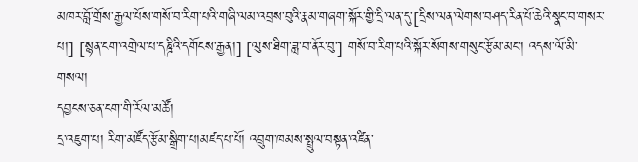མཁར་བློ་གྲོས་རྒྱལ་པོས་གསོ་བ་རིག་པའི་གཞི་ལམ་འབྲས་བུའི་རྣམ་གཞག་སྐོར་གྱི་དྲི་ལན་དུ་[དྲིས་ལན་ལེགས་བཤད་རིན་པོ་ཆེའི་སྣང་བ་གསར་པ།] [སྙན་ངག་འགྲེལ་པ་དཎྜིའི་དགོངས་རྒྱན།] [ལུས་ཐིག་ཟླ་བ་ནོར་བུ་] གསོ་བ་རིག་པའི་སྐོར་སོགས་གསུང་རྩོམ་མང་། འདས་ལོ་མི་གསལ།
དབྱངས་ཅན་ངག་གི་རོལ་མཚོ།
དྲ་འཇུག་པ། རིག་མཛོད་རྩོམ་སྒྲིག་པ།མཛད་པ་པོ། འབྲུག་ཁམས་སྤྲུལ་བསྟན་འཛིན་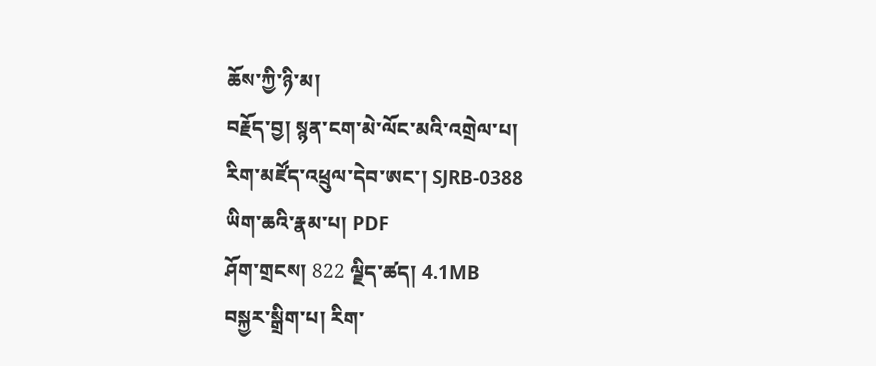ཆོས་ཀྱི་ཉི་མ།
བརྗོད་བྱ། སྙན་ངག་མེ་ལོང་མའི་འགྲེལ་པ།
རིག་མཛོད་འཕྲུལ་དེབ་ཨང་། SJRB-0388
ཡིག་ཆའི་རྣམ་པ། PDF
ཤོག་གྲངས། 822 ལྗིད་ཚད། 4.1MB
བསྐྱར་སྒྲིག་པ། རིག་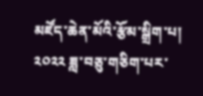མཛོད་ཆེན་མོའི་རྩོམ་སྒྲིག་པ།
༢༠༢༢ ཟླ་བཅུ་གཅིག་པར་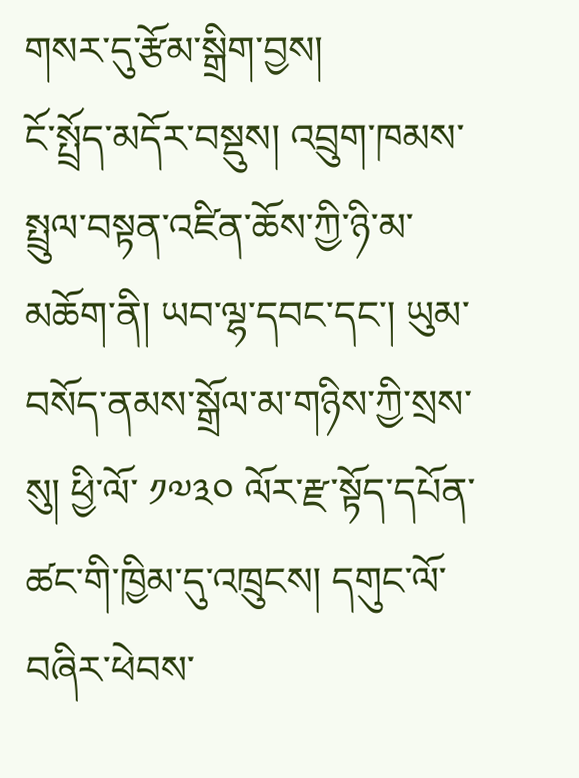གསར་དུ་རྩོམ་སྒྲིག་བྱས།
ངོ་སྤྲོད་མདོར་བསྡུས། འབྲུག་ཁམས་སྤྲུལ་བསྟན་འཛིན་ཆོས་ཀྱི་ཉི་མ་མཆོག་ནི། ཡབ་ལྷ་དབང་དང་། ཡུམ་བསོད་ནམས་སྒྲོལ་མ་གཉིས་ཀྱི་སྲས་སུ། ཕྱི་ལོ་ ༡༧༣༠ ལོར་རྫ་སྟོད་དཔོན་ཚང་གི་ཁྱིམ་དུ་འཁྲུངས། དགུང་ལོ་བཞིར་ཕེབས་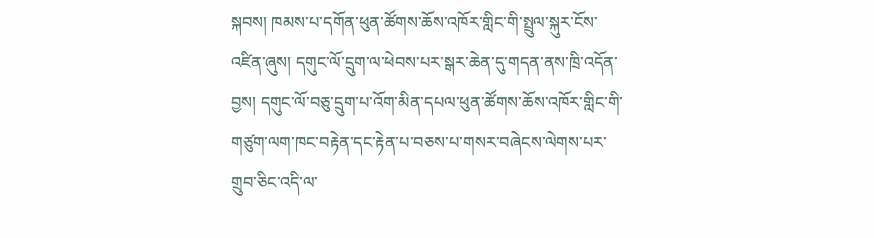སྐབས། ཁམས་པ་དགོན་ཕུན་ཚོགས་ཆོས་འཁོར་གླིང་གི་སྤྲུལ་སྐུར་ངོས་འཛིན་ཞུས། དགུང་ལོ་དྲུག་ལ་ཕེབས་པར་སྒར་ཆེན་དུ་གདན་ནས་ཁྲི་འདོན་བྱས། དགུང་ལོ་བཅུ་དྲུག་པ་འོག་མིན་དཔལ་ཕུན་ཚོགས་ཆོས་འཁོར་གླིང་གི་གཙུག་ལག་ཁང་བརྟེན་དང་རྟེན་པ་བཅས་པ་གསར་བཞེངས་ལེགས་པར་གྲུབ་ཅིང་འདི་ལ་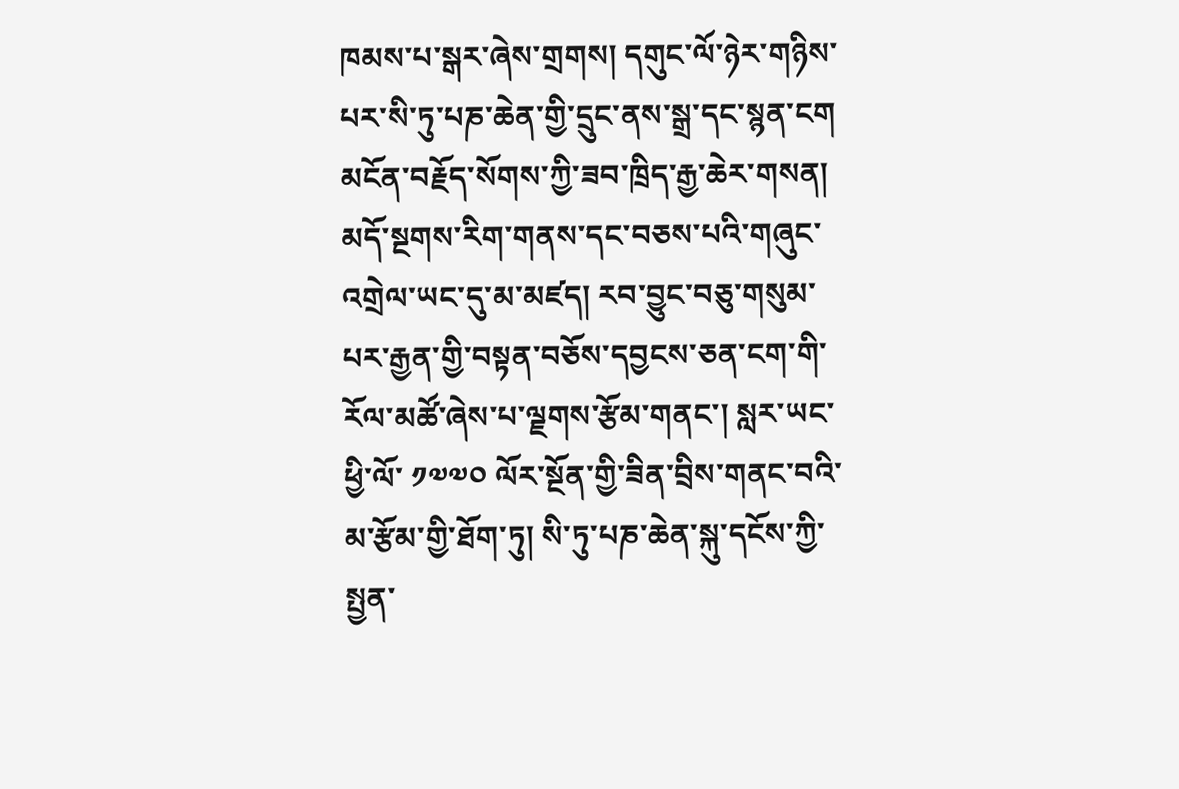ཁམས་པ་སྒར་ཞེས་གྲགས། དགུང་ལོ་ཉེར་གཉིས་པར་སི་ཏུ་པཎ་ཆེན་གྱི་དྲུང་ནས་སྒྲ་དང་སྙན་ངག མངོན་བརྗོད་སོགས་ཀྱི་ཟབ་ཁྲིད་རྒྱ་ཆེར་གསན། མདོ་སྔགས་རིག་གནས་དང་བཅས་པའི་གཞུང་འགྲེལ་ཡང་དུ་མ་མཛད། རབ་བྱུང་བཅུ་གསུམ་པར་རྒྱན་གྱི་བསྟན་བཅོས་དབྱངས་ཅན་ངག་གི་རོལ་མཚོ་ཞེས་པ་ལྗགས་རྩོམ་གནང་། སླར་ཡང་ཕྱི་ལོ་ ༡༧༧༠ ལོར་སྔོན་གྱི་ཟིན་བྲིས་གནང་བའི་མ་རྩོམ་གྱི་ཐོག་ཏུ། སི་ཏུ་པཎ་ཆེན་སྐུ་དངོས་ཀྱི་སྤྱན་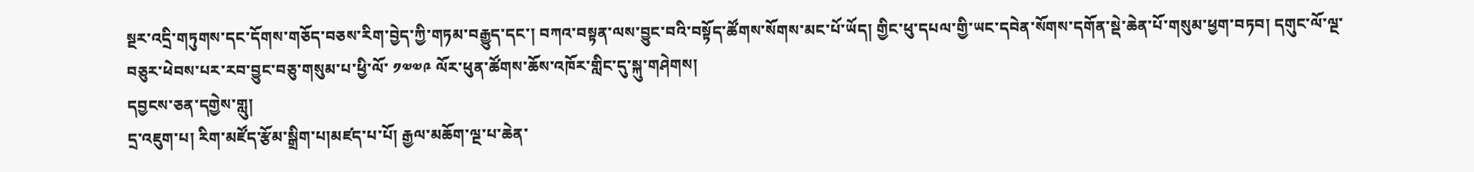སྔར་འདྲི་གཏུགས་དང་དོགས་གཅོད་བཅས་རིག་བྱེད་ཀྱི་གཏམ་བརྒྱུད་དང་། བཀའ་བསྟན་ལས་བྱུང་བའི་བསྟོད་ཚོགས་སོགས་མང་པོ་ཡོད། གྱིང་ཕུ་དཔལ་གྱི་ཡང་དབེན་སོགས་དགོན་སྡེ་ཆེན་པོ་གསུམ་ཕྱག་བཏབ། དགུང་ལོ་ལྔ་བཅུར་ཕེབས་པར་རབ་བྱུང་བཅུ་གསུམ་པ་ཕྱི་ལོ་ ༡༧༧༩ ལོར་ཕུན་ཚོགས་ཆོས་འཁོར་གླིང་དུ་སྐུ་གཤེགས།
དབྱངས་ཅན་དགྱེས་གླུ།
དྲ་འཇུག་པ། རིག་མཛོད་རྩོམ་སྒྲིག་པ།མཛད་པ་པོ། རྒྱལ་མཆོག་ལྔ་པ་ཆེན་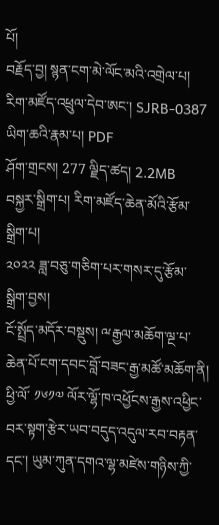པོ།
བརྗོད་བྱ། སྙན་ངག་མེ་ལོང་མའི་འགྲེལ་པ།
རིག་མཛོད་འཕྲུལ་དེབ་ཨང་། SJRB-0387
ཡིག་ཆའི་རྣམ་པ། PDF
ཤོག་གྲངས། 277 ལྗིད་ཚད། 2.2MB
བསྐྱར་སྒྲིག་པ། རིག་མཛོད་ཆེན་མོའི་རྩོམ་སྒྲིག་པ།
༢༠༢༢ ཟླ་བཅུ་གཅིག་པར་གསར་དུ་རྩོམ་སྒྲིག་བྱས།
ངོ་སྤྲོད་མདོར་བསྡུས། ྋརྒྱལ་མཆོག་ལྔ་པ་ཆེན་པོ་ངག་དབང་བློ་བཟང་རྒྱ་མཚོ་མཆོག་ནི། ཕྱི་ལོ་ ༡༦༡༧ ལོར་ལྷོ་ཁ་འཕྱོངས་རྒྱས་འཕྱིང་བར་སྟག་རྩེར་ཡབ་བདུད་འདུལ་རབ་བརྟན་དང་། ཡུམ་ཀུན་དགའ་ལྷ་མཛེས་གཉིས་ཀྱི་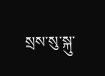སྲས་སུ་སྐུ་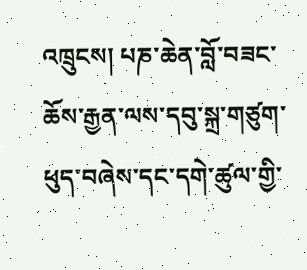འཁྲུངས། པཎ་ཆེན་བློ་བཟང་ཆོས་རྒྱན་ལས་དབུ་སྐྲ་གཙུག་ཕུད་བཞེས་དང་དགེ་ཚུལ་གྱི་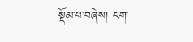སྡོམ་པ་བཞེས། ངག་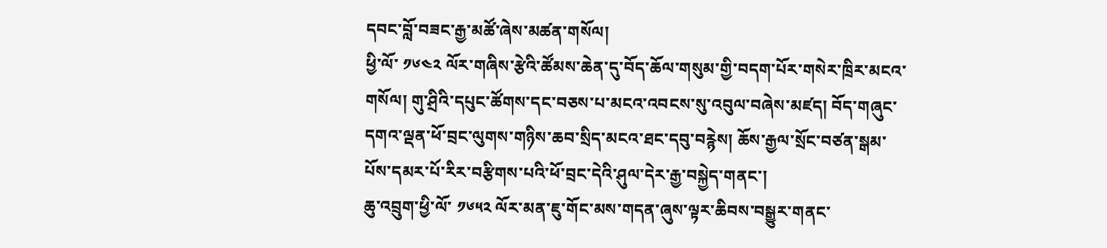དབང་བློ་བཟང་རྒྱ་མཚོ་ཞེས་མཚན་གསོལ།
ཕྱི་ལོ་ ༡༦༤༢ ལོར་གཞིས་རྩེའི་ཚོམས་ཆེན་དུ་བོད་ཆོལ་གསུམ་གྱི་བདག་པོར་གསེར་ཁྲིར་མངའ་གསོལ། གུ་ཤྲིའི་དཔུང་ཚོགས་དང་བཅས་པ་མངའ་འབངས་སུ་འབུལ་བཞེས་མཛད། བོད་གཞུང་དགའ་ལྡན་ཕོ་བྲང་ལུགས་གཉིས་ཆབ་སྲིད་མངའ་ཐང་དབུ་བརྙེས། ཆོས་རྒྱལ་སྲོང་བཙན་སྒམ་པོས་དམར་པོ་རིར་བརྩིགས་པའི་ཕོ་བྲང་དེའི་ཤུལ་དེར་རྒྱ་བསྐྱེད་གནང་།
ཆུ་འབྲུག་ཕྱི་ལོ་ ༡༦༥༢ ལོར་མན་ཇུ་གོང་མས་གདན་ཞུས་ལྟར་ཆིབས་བསྒྱུར་གནང་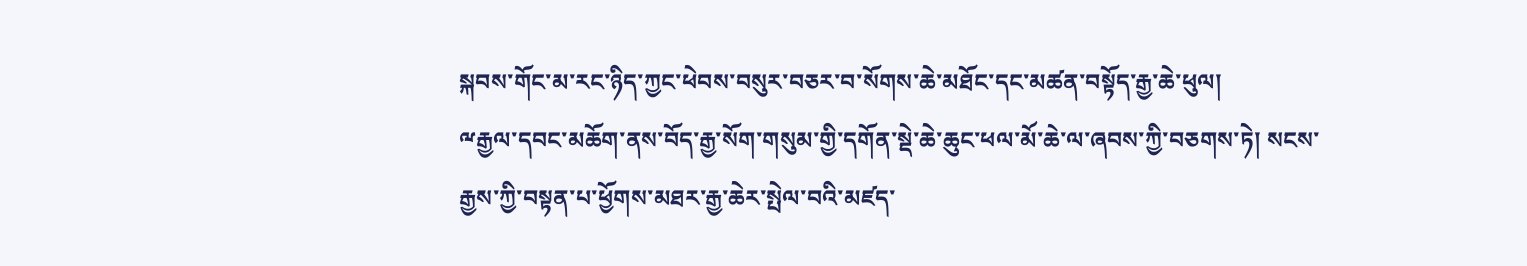སྐབས་གོང་མ་རང་ཉིད་ཀྱང་ཕེབས་བསུར་བཅར་བ་སོགས་ཆེ་མཐོང་དང་མཚན་བསྟོད་རྒྱ་ཆེ་ཕུལ།
ྋརྒྱལ་དབང་མཆོག་ནས་བོད་རྒྱ་སོག་གསུམ་གྱི་དགོན་སྡེ་ཆེ་ཆུང་ཕལ་མོ་ཆེ་ལ་ཞབས་ཀྱི་བཅགས་ཏེ། སངས་རྒྱས་ཀྱི་བསྟན་པ་ཕྱོགས་མཐར་རྒྱ་ཆེར་སྤེལ་བའི་མཛད་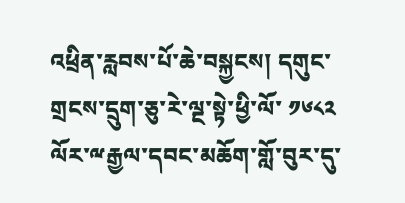འཕྲིན་རླབས་པོ་ཆེ་བསྐྱངས། དགུང་གྲངས་དྲུག་ཅུ་རེ་ལྔ་སྟེ་ཕྱི་ལོ་ ༡༦༨༢ ལོར་ྋརྒྱལ་དབང་མཆོག་གློ་བུར་དུ་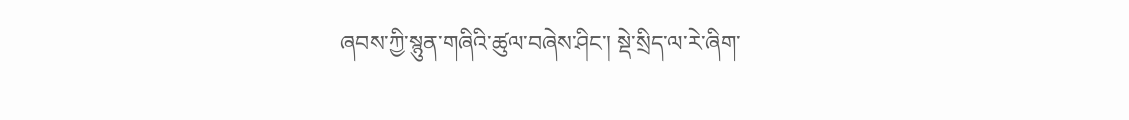ཞབས་ཀྱི་སྙུན་གཞིའི་ཚུལ་བཞེས་ཤིང་། སྡེ་སྲིད་ལ་རེ་ཞིག་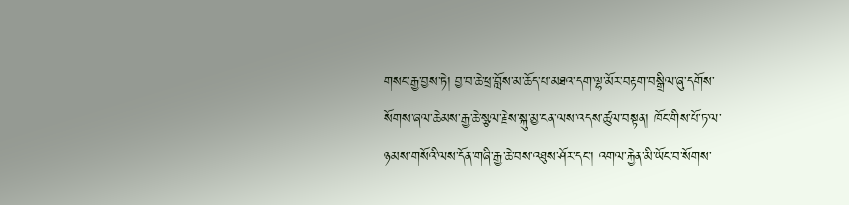གསང་རྒྱ་བྱས་ཏེ། བྱ་བ་ཆེ་ཕྲ་བློས་མ་ཆོད་པ་མཐའ་དག་ལྷ་མོར་བརྟག་བསྒྲིལ་ཞུ་དགོས་སོགས་ཞལ་ཆེམས་རྒྱ་ཆེ་སྩལ་རྗེས་སྐུ་མྱ་ངན་ལས་འདས་ཚུལ་བསྟན། ཁོང་གིས་པོ་ཏ་ལ་ཉམས་གསོའི་ལས་དོན་གཞི་རྒྱ་ཆེ་བས་འཐུས་ཤོར་དང་། འགལ་རྐྱེན་མི་ཡོང་བ་སོགས་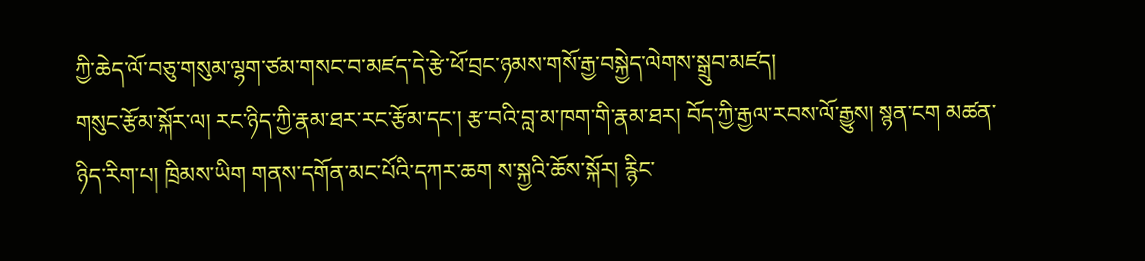ཀྱི་ཆེད་ལོ་བཅུ་གསུམ་ལྷག་ཙམ་གསང་བ་མཛད་དེ་རྩེ་ཕོ་བྲང་ཉམས་གསོ་རྒྱ་བསྐྱེད་ལེགས་སྒྲུབ་མཛད།
གསུང་རྩོམ་སྐོར་ལ། རང་ཉིད་ཀྱི་རྣམ་ཐར་རང་རྩོམ་དང་། རྩ་བའི་བླ་མ་ཁག་གི་རྣམ་ཐར། བོད་ཀྱི་རྒྱལ་རབས་ལོ་རྒྱུས། སྙན་ངག མཚན་ཉིད་རིག་པ། ཁྲིམས་ཡིག གནས་དགོན་མང་པོའི་དཀར་ཆག ས་སྐྱའི་ཆོས་སྐོར། རྙིང་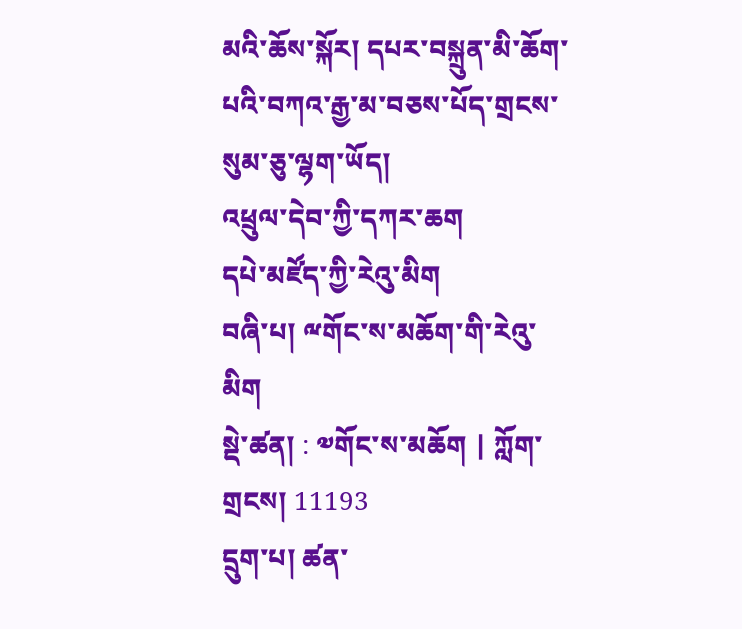མའི་ཆོས་སྐོར། དཔར་བསྐྲུན་མི་ཆོག་པའི་བཀའ་རྒྱ་མ་བཅས་པོད་གྲངས་སུམ་ཅུ་ལྷག་ཡོད།
འཕྲུལ་དེབ་ཀྱི་དཀར་ཆག
དཔེ་མཛོད་ཀྱི་རེའུ་མིག
བཞི་པ། ྋགོང་ས་མཆོག་གི་རེའུ་མིག
སྡེ་ཚན། : ༧གོང་ས་མཆོག | ཀློག་གྲངས། 11193
དྲུག་པ། ཚན་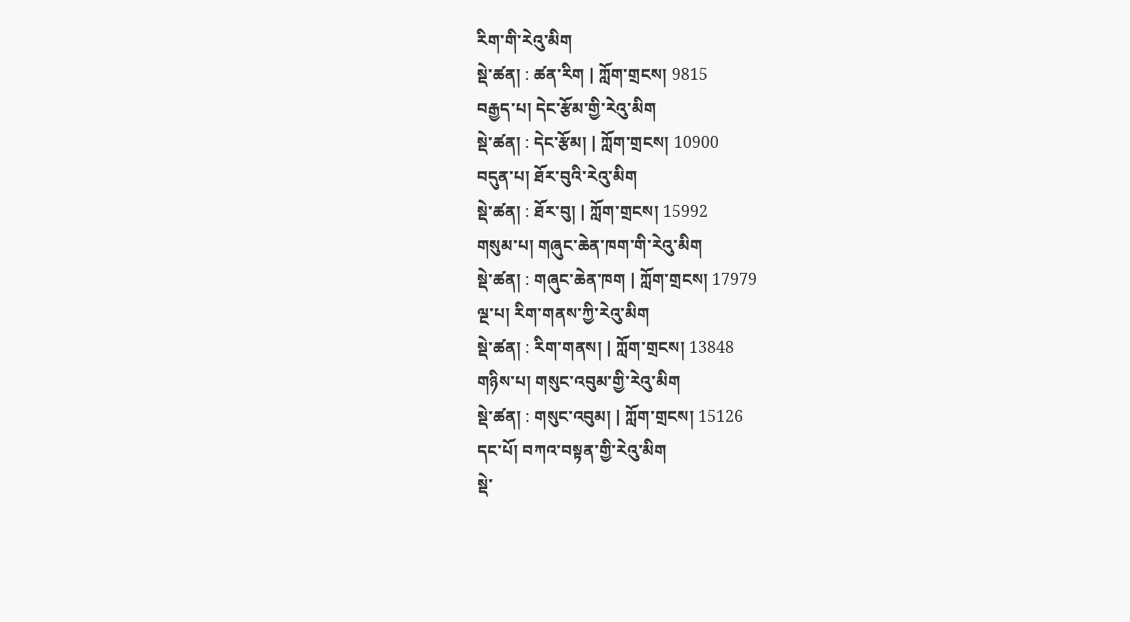རིག་གི་རེའུ་མིག
སྡེ་ཚན། : ཚན་རིག | ཀློག་གྲངས། 9815
བརྒྱད་པ། དེང་རྩོམ་གྱི་རེའུ་མིག
སྡེ་ཚན། : དེང་རྩོམ། | ཀློག་གྲངས། 10900
བདུན་པ། ཐོར་བུའི་རེའུ་མིག
སྡེ་ཚན། : ཐོར་བུ། | ཀློག་གྲངས། 15992
གསུམ་པ། གཞུང་ཆེན་ཁག་གི་རེའུ་མིག
སྡེ་ཚན། : གཞུང་ཆེན་ཁག | ཀློག་གྲངས། 17979
ལྔ་པ། རིག་གནས་ཀྱི་རེའུ་མིག
སྡེ་ཚན། : རིག་གནས། | ཀློག་གྲངས། 13848
གཉིས་པ། གསུང་འབུམ་གྱི་རེའུ་མིག
སྡེ་ཚན། : གསུང་འབུམ། | ཀློག་གྲངས། 15126
དང་པོ། བཀའ་བསྟན་གྱི་རེའུ་མིག
སྡེ་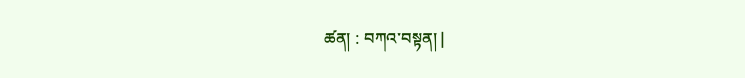ཚན། : བཀའ་བསྟན། |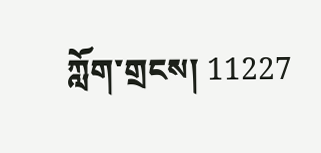ཀློག་གྲངས། 11227